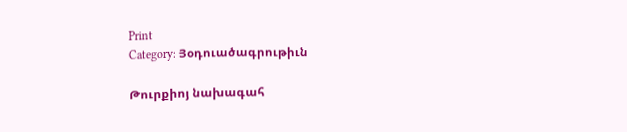Print
Category: Յօդուածագրութիւն

Թուրքիոյ նախագահ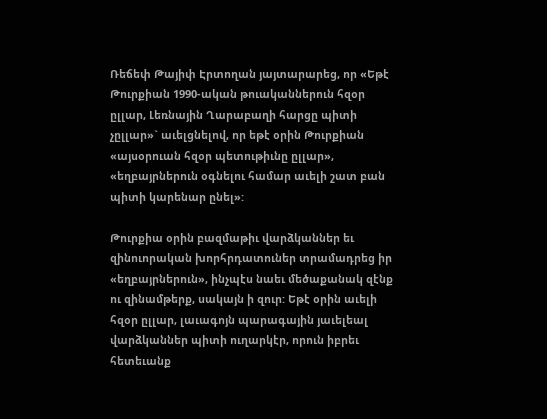Ռեճեփ Թայիփ Էրտողան յայտարարեց, որ «Եթէ Թուրքիան 1990-ական թուականներուն հզօր ըլլար, Լեռնային Ղարաբաղի հարցը պիտի չըլլար»` աւելցնելով, որ եթէ օրին Թուրքիան «այսօրուան հզօր պետութիւնը ըլլար», «եղբայրներուն օգնելու համար աւելի շատ բան պիտի կարենար ընել»:

Թուրքիա օրին բազմաթիւ վարձկաններ եւ զինուորական խորհրդատուներ տրամադրեց իր «եղբայրներուն», ինչպէս նաեւ մեծաքանակ զէնք ու զինամթերք, սակայն ի զուր: Եթէ օրին աւելի հզօր ըլլար, լաւագոյն պարագային յաւելեալ վարձկաններ պիտի ուղարկէր, որուն իբրեւ հետեւանք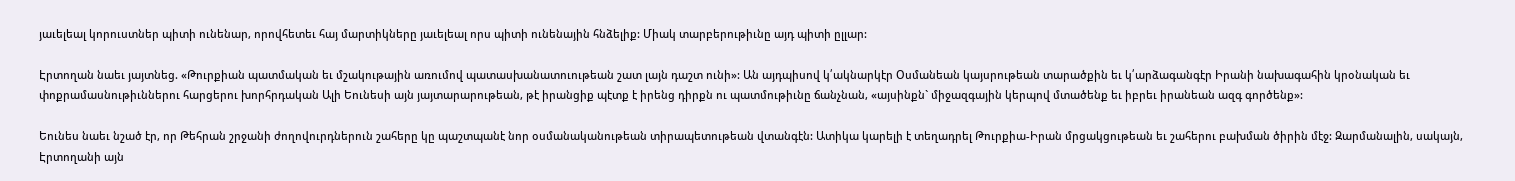յաւելեալ կորուստներ պիտի ունենար, որովհետեւ հայ մարտիկները յաւելեալ որս պիտի ունենային հնձելիք: Միակ տարբերութիւնը այդ պիտի ըլլար:

Էրտողան նաեւ յայտնեց. «Թուրքիան պատմական եւ մշակութային առումով պատասխանատուութեան շատ լայն դաշտ ունի»: Ան այդպիսով կ՛ակնարկէր Օսմանեան կայսրութեան տարածքին եւ կ՛արձագանգէր Իրանի նախագահին կրօնական եւ փոքրամասնութիւններու հարցերու խորհրդական Ալի Եունեսի այն յայտարարութեան, թէ իրանցիք պէտք է իրենց դիրքն ու պատմութիւնը ճանչնան, «այսինքն` միջազգային կերպով մտածենք եւ իբրեւ իրանեան ազգ գործենք»:

Եունես նաեւ նշած էր, որ Թեհրան շրջանի ժողովուրդներուն շահերը կը պաշտպանէ նոր օսմանականութեան տիրապետութեան վտանգէն: Ատիկա կարելի է տեղադրել Թուրքիա-Իրան մրցակցութեան եւ շահերու բախման ծիրին մէջ: Զարմանալին, սակայն, Էրտողանի այն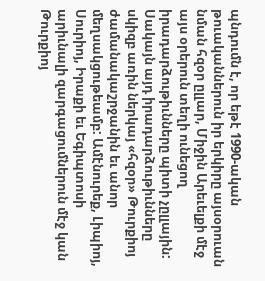պնդումն է, որ եթէ 1990-ական թուականներուն իր երկիրը այսօրուան նման հզօր ըլլար, Միջին Արեւելքի մէջ այս օրերուն տեղի ունեցող իրադարձութիւնները պիտի չըլլային: Սակայն այդ իրադարձութիւնները սկիզբ առին ներկայ «հզօր» Թուրքիոյ ժամանակաշրջանին եւ անոր մեղսակցութեամբ: Ամէնուրեք, Լիպիոյ, Սուրիոյ, Իրաքի եւ Եգիպտոսի արիւնալի զարգացումներուն մէջ կան Թուրքիոյ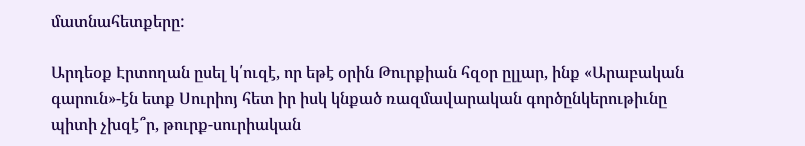մատնահետքերը:

Արդեօք Էրտողան ըսել կ՛ուզէ, որ եթէ օրին Թուրքիան հզօր ըլլար, ինք «Արաբական գարուն»-էն ետք Սուրիոյ հետ իր իսկ կնքած ռազմավարական գործընկերութիւնը պիտի չխզէ՞ր, թուրք-սուրիական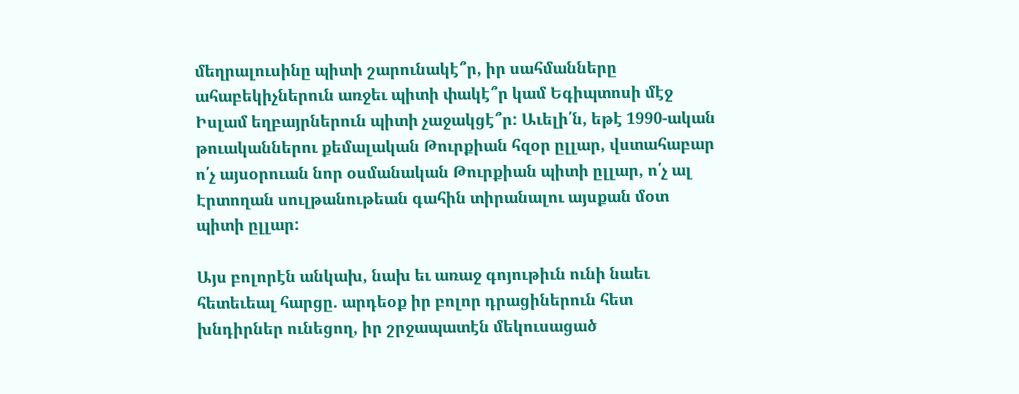մեղրալուսինը պիտի շարունակէ՞ր, իր սահմանները ահաբեկիչներուն առջեւ պիտի փակէ՞ր կամ Եգիպտոսի մէջ Իսլամ եղբայրներուն պիտի չաջակցէ՞ր: Աւելի՛ն, եթէ 1990-ական թուականներու քեմալական Թուրքիան հզօր ըլլար, վստահաբար ո՛չ այսօրուան նոր օսմանական Թուրքիան պիտի ըլլար, ո՛չ ալ Էրտողան սուլթանութեան գահին տիրանալու այսքան մօտ պիտի ըլլար:

Այս բոլորէն անկախ, նախ եւ առաջ գոյութիւն ունի նաեւ հետեւեալ հարցը. արդեօք իր բոլոր դրացիներուն հետ խնդիրներ ունեցող, իր շրջապատէն մեկուսացած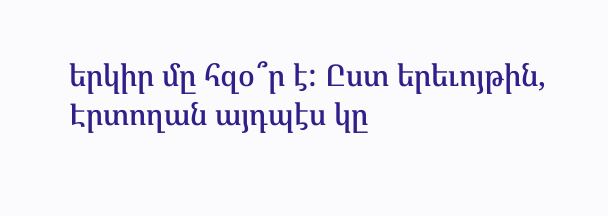երկիր մը հզօ՞ր է: Ըստ երեւոյթին, Էրտողան այդպէս կը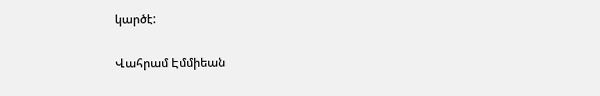կարծէ:

Վահրամ Էմմիեան